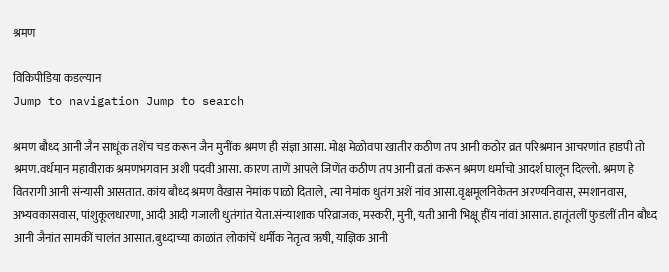श्रमण

विकिपीडिया कडल्यान
Jump to navigation Jump to search

श्रमण बौध्द आनी जैन साधूंक तशेंच चड करून जैन मुनींक श्रमण ही संज्ञा आसा. मोक्ष मेळोवपा खातीर कठीण तप आनी कठोर व्रत परिश्रमान आचरणांत हाडपी तो श्रमण.वर्धमान महावीराक श्रमणभगवान अशी पदवी आसा. कारण ताणें आपले जिणेंत कठीण तप आनी व्रतां करून श्रमण धर्माचो आदर्श घालून दिल्लो. श्रमण हे वितरागी आनी संन्यासी आसतात. कांय बौध्द श्रमण वैखास नेमांक पाळो दिताले, त्या नेमांक धुतंग अशें नांव आसा.वृक्षमूलनिकेतन अरण्यनिवास, स्मशानवास, अभ्यवकासवास, पांशुकूलधारणा, आदी आदी गजाली धुतंगांत येता.संन्याशाक परिव्राजक, मस्करी, मुनी, यती आनी भिक्षू हींय नांवां आसात. हातूंतलीं फुडलीं तीन बौध्द आनी जैनांत सामकीं चालंत आसात.बुध्दाच्या काळांत लोकांचें धर्मीक नेतृत्व ऋषी, याज्ञिक आनी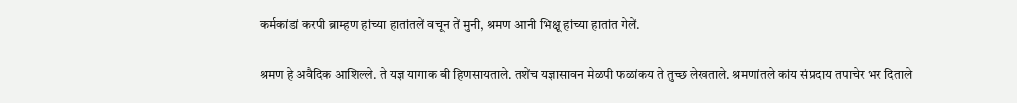कर्मकांडां करपी ब्राम्हण हांच्या हातांतलें वचून तें मुनी, श्रमण आनी भिक्षू हांच्या हातांत गेलें.

श्रमण हे अवैदिक आशिल्ले. ते यज्ञ यागाक बी हिणसायताले. तशेंच यज्ञासावन मेळपी फळांकय ते तुच्छ लेखताले. श्रमणांतले कांय संप्रदाय तपाचेर भर दिताले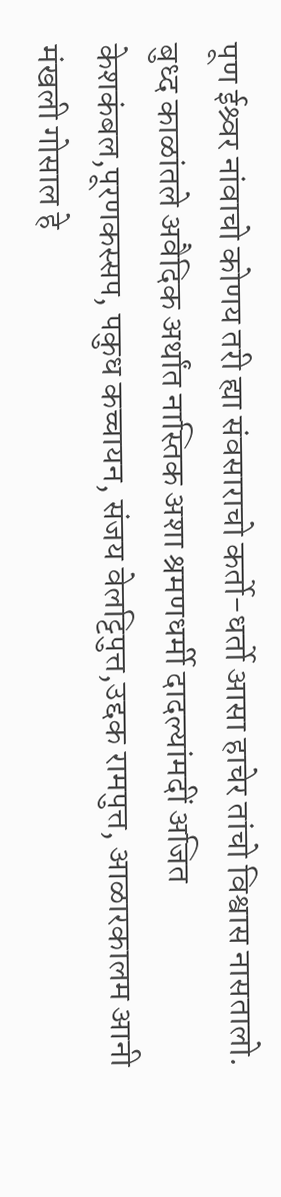पूण ईश्र्वर नांवाचो कोणय तरी ह्या संवसाराचो कर्तो-धर्तो आसा हाचेर तांचो विश्वास नासतालो. बुध्द काळांतले अवैदिक अर्थांत नास्तिक अशा श्रमणधर्मी दादल्यांमदीं अजित केशकंबल,पूरणकस्सप, पकुध कच्चायन, संजय वेलट्टिपुत्त,उद्दक रामपुत्त, आळारकालम आनी मंखली गोसाल हे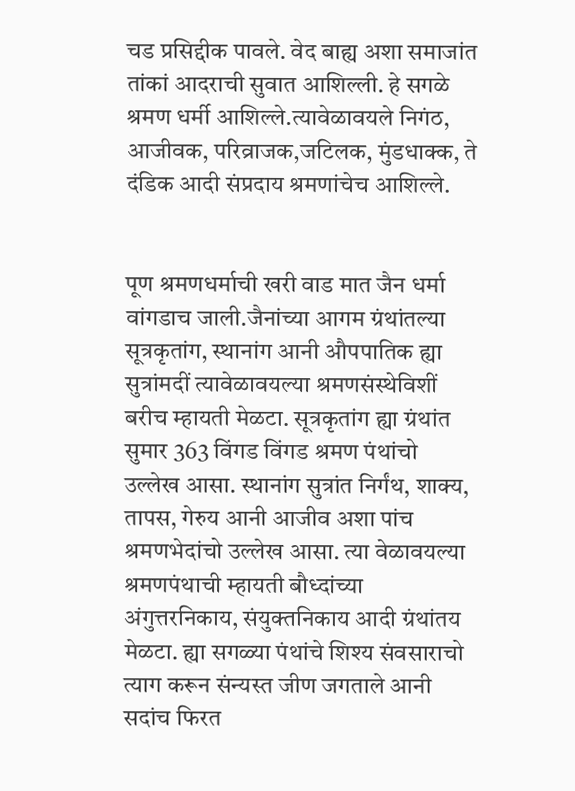चड प्रसिद्दीक पावले. वेद बाह्य अशा समाजांत तांकां आदराची सुवात आशिल्ली. हे सगळे श्रमण धर्मी आशिल्ले.त्यावेळावयले निगंठ, आजीवक, परिव्राजक,जटिलक, मुंडधाक्क, ते दंडिक आदी संप्रदाय श्रमणांचेच आशिल्ले.


पूण श्रमणधर्माची खरी वाड मात जैन धर्मा वांगडाच जाली.जैनांच्या आगम ग्रंथांतल्या सूत्रकृतांग, स्थानांग आनी औपपातिक ह्या सुत्रांमदीं त्यावेळावयल्या श्रमणसंस्थेविशीं बरीच म्हायती मेळटा. सूत्रकृतांग ह्या ग्रंथांत सुमार 363 विंगड विंगड श्रमण पंथांचो उल्लेख आसा. स्थानांग सुत्रांत निर्गंथ, शाक्य, तापस, गेरुय आनी आजीव अशा पांच श्रमणभेदांचो उल्लेख आसा. त्या वेळावयल्या श्रमणपंथाची म्हायती बौध्दांच्या अंगुत्तरनिकाय, संयुक्तनिकाय आदी ग्रंथांतय मेळटा. ह्या सगळ्या पंथांचे शिश्य संवसाराचो त्याग करून संन्यस्त जीण जगताले आनी सदांच फिरत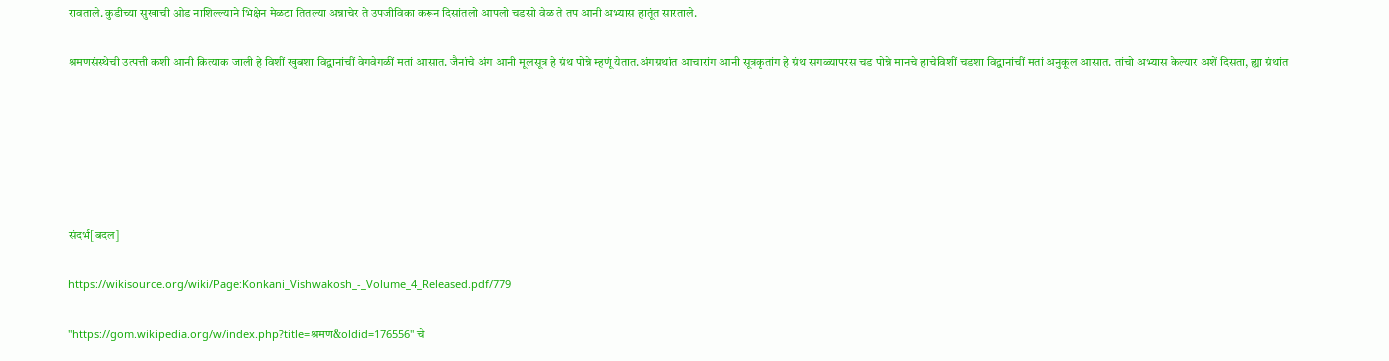रावताले. कुडीच्या सुखाची ओड नाशिल्ल्याने भिक्षेन मेळटा तितल्या अन्नाचेर ते उपजीविका करून दिसांतलो आपलो चडसो वेळ ते तप आनी अभ्यास हातूंत सारताले.

श्रमणसंस्थेची उत्पत्ती कशी आनी कित्याक जाली हे विशीं खुबशा विद्वानांचीं वेगवेगळीं मतां आसात. जैनांचे अंग आनी मूलसूत्र हे ग्रंथ पोन्ने म्हणूं येतात.अंगग्रथांत आचारांग आनी सूत्रकृतांग हे ग्रंथ सगळ्यापरस चड पोन्ने मानचे हाचेविशीं चडशा विद्वानांचीं मतां अनुकूल आसात. तांचो अभ्यास केल्यार अशें दिसता, ह्या ग्रंथांत






संदर्भ[बदल]

https://wikisource.org/wiki/Page:Konkani_Vishwakosh_-_Volume_4_Released.pdf/779

"https://gom.wikipedia.org/w/index.php?title=श्रमण&oldid=176556" चे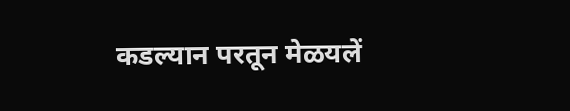कडल्यान परतून मेळयलें